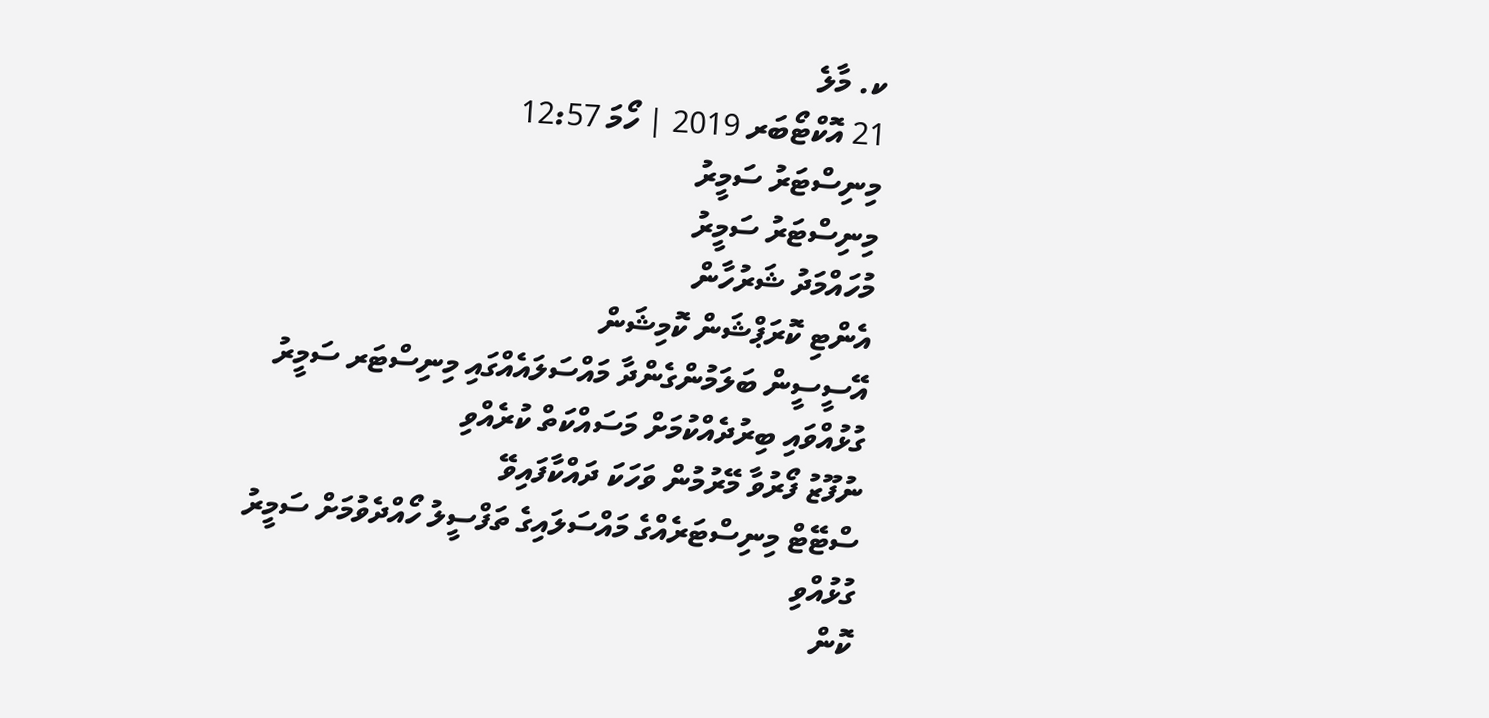ކ. މާލެ
21 އޮކްޓޯބަރ 2019 | ހޯމަ 12:57
މިނިސްޓަރު ސަމީރު
މިނިސްޓަރު ސަމީރު
މުހައްމަދު ޝަރުހާން
އެންޓި ކޮރަޕްޝަން ކޮމިޝަން
އޭސީސީން ބަލަމުންގެންދާ މައްސަލައެއްގައި މިނިސްޓަރ ސަމީރު ގުޅުއްވައި ބިރުދެއްކުމަށް މަސައްކަތް ކުރެއްވި
ނުފޫޒު ފޯރުވާ މޭރުމުން ވަހަކަ ދައްކާފައިވޭ
ސްޓޭޓް މިނިސްޓަރެއްގެ މައްސަލައިގެ ތަފްސީލު ހޯއްދެވުމަށް ސަމީރު ގުޅުއްވި
ކޮން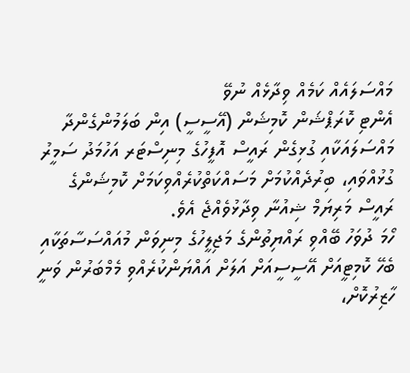މައްސަލައެއް ކަމެއް ވިދާޅެއް ނުވޭ
އެންޓި ކޮރަޕްޝަން ކޮމިޝަން (އޭސީސީ) އިން ބަލަމުންގެންދާ މައްސަލައަކާއި ގުޅިގެން ރައީސް އޮފީހުގެ މިނިސްޓަރ އަހުމަދު ސަމީރު ގުޅުއްވައި، ބިރުދެއްކުމަށް މަސައްކަތްކުރެއްވިކަމަށް ކޮމިޝަންގެ ރައީސް މަރިޔަމް ޝިއުނާ ވިދާޅުވެއްޖެ އެވެ.
ހޯމަ ދުވަހު ބޭއްވި ރައްޔިތުންގެ މަޖިލީހުގެ މިނިވަން މުއައްސަސާތަކާއި ބެހޭ ކޮމިޓީއަށް އޭސީސީއަށް އަލަށް އައްޔަންކުރެއްވި މެމްބަރުން ވަނީ ހާޒިރުކޮށް،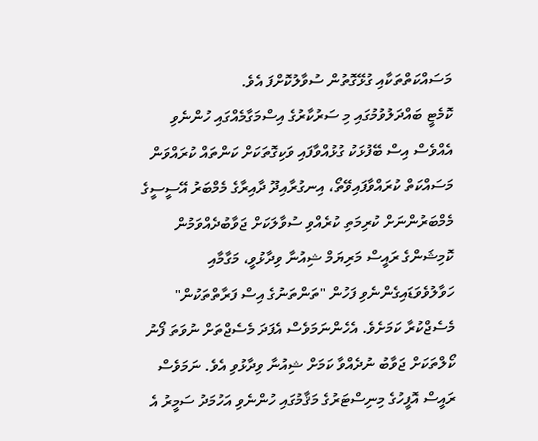މަސައްކަތްތަކާއި ގުޅޭގޮތުން ސުވާލުކޮށްފަ އެވެ.
ކޮމެޓީ ބައްދަލުވުމުގައި މި ސަރުކާރުގެ އިސްމަގާމެއްގައި ހުންނެވި އެއްވެސް އިސް ބޭފުޅަކު ގުޅުއްވާފައި ވަކިގޮތަކަށް ކަންތައް ކުރައްވަން މަސައްކަތް ކުރައްވާފައިވޭތޯ، އިނގުރާއިދޫ ދާއިރާގެ މެމްބަރު އޭސީސީގެ މެމްބަރުންނަށް ކުރިމަތި ކުރެއްވި ސުވާލަކަށް ޖަވާބުދެއްވަމުން ކޮމިޝަންގެ ރައީސް މަރިޔަމް ޝިއުނާ ވިދާޅުވީ، މަގާމާއި ހަވާލުވެވަޑައިގެންނެވި ފަހުން "ތަންތަނުގެ އިސް ފަރާތްތަކުން" މެސެޖްކުރާ ކަމަށެވެ. އެހެންނަމަވެސް އެފަދަ މެސެޖްތަށް ނުވަތަ ފޯނު ކޯލްތަކަށް ޖަވާބު ނުދެއްވާ ކަމަށް ޝިއުނާ ވިދާޅުވި އެވެ. ނަމަވެސް ރައީސް އޮފީހުގެ މިނިސްޓަރުގެ މަޤާމުގައި ހުންނެވި އަހުމަދު ސަމީރު އެ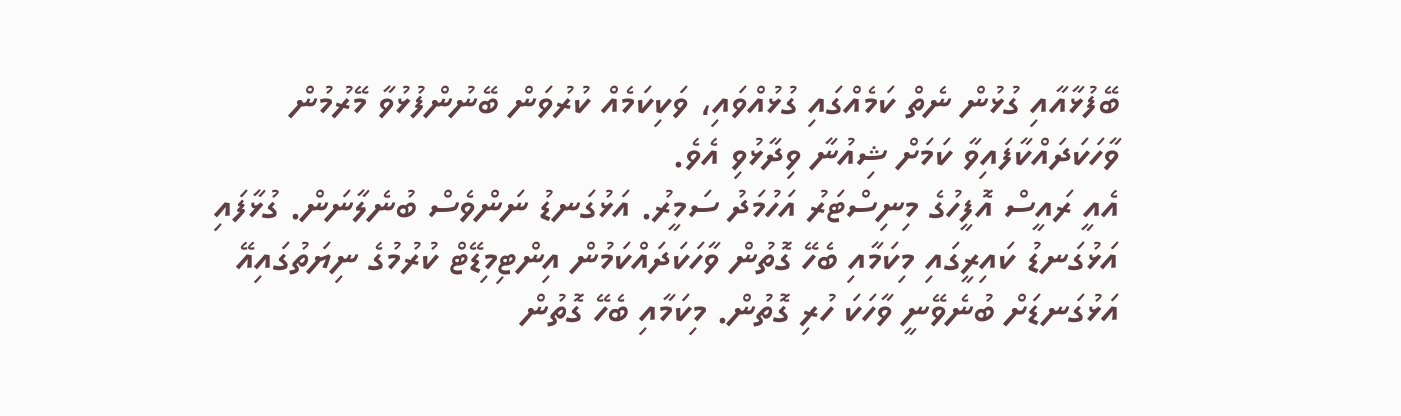ބޭފުޅާއާއި ގުޅުން ނެތް ކަމެއްގައި ގުޅުއްވައި، ވަކިކަމެއް ކުރުވަން ބޭނުންފުޅުވާ މޭރުމުން ވާހަކަދައްކާފައިވާ ކަމަށް ޝިއުނާ ވިދާޅުވި އެވެ.
އެއީ ރައީސް އޮފީހުގެ މިނިސްޓަރު އަހުމަދު ސަމީރު. އަޅުގަނޑު ނަންވެސް ބުނެލާނަން. ގުޅާފައި އަޅުގަނޑު ކައިރީގައި މިކަމާއި ބެހޭ ގޮތުން ވާހަކަދައްކަމުން އިންޓިމިޑޭޓް ކުރުމުގެ ނިޔަތުގައިއޭ އަޅުގަނޑަށް ބުނެވޭނީ ވާހަކަ ހުރި ގޮތުން. މިކަމާއި ބެހޭ ގޮތުން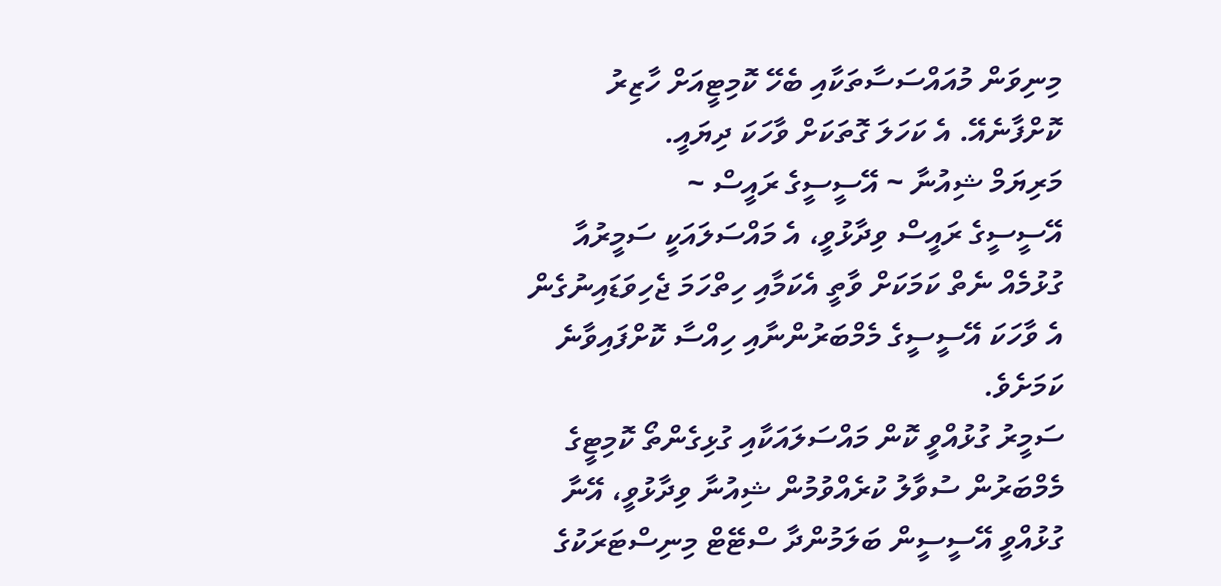މިނިވަން މުއައްސަސާތަކާއި ބެހޭ ކޮމިޓީއަށް ހާޒިރު ކޮށްފާނެއޭ. އެ ކަހަލަ ގޮތަކަށް ވާހަކަ ދިޔައީ.
މަރިޔަމް ޝިއުނާ ~ އޭސީސީގެ ރައީސް ~
އޭސީސީގެ ރައީސް ވިދާޅުވީ، އެ މައްސަލައަކީ ސަމީރުއާ ގުޅުމެއް ނެތް ކަމަކަށް ވާތީ އެކަމާއި ހިތްހަމަ ޖެހިވަޑައިނުގެން އެ ވާހަކަ އޭސީސީގެ މެމްބަރުންނާއި ހިއްސާ ކޮށްފައިވާނެ ކަމަށެވެ.
ސަމީރު ގުޅުއްވީ ކޮން މައްސަލައަކާއި ގުޅިގެންތޯ ކޮމިޓީގެ މެމްބަރުން ސުވާލު ކުރެއްވުމުން ޝިއުނާ ވިދާޅުވީ، އޭނާ ގުޅުއްވީ އޭސީސީން ބަލަމުންދާ ސްޓޭޓް މިނިސްޓަރަކުގެ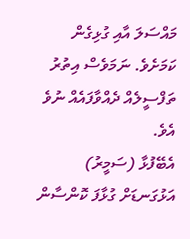މައްސަލަ އާއި ގުޅިގެން ކަމަށެވެ. ނަމަވެސް އިތުރު ތަފްސީލެއް ދެއްވާފައެއް ނުވެ އެވެ.
އެބޭފުޅާ (ސަމީރު) އަޅުގަނޑަށް ގުޅާފަ ކޮންސާން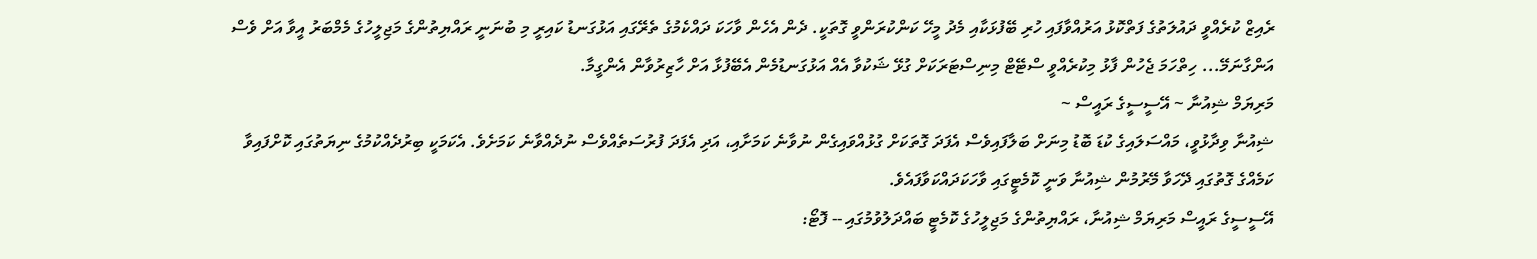ރެއިޒް ކުރެއްވީ ދައުލަތުގެ ފަތްކޮޅު އަރުއްވާފައި ހުރި ބޭފުޅަކާއި މެދު މީހޭ ކަންކުރަންވީ ގޮތަކީ. ދެން އެހެން ވާހަކަ ދައްކެމުގެ ތެރޭގައި އަޅުގަނޑު ކައިރީ މި ބުނަނީ ރައްޔިތުންގެ މަޖިލީހުގެ މެމްބަރު އީވާ އަށް ވެސް އަންގާނަމޭ... ހިތްހަމަ ޖެހުން ފާޅު މިކުރެއްވީ ސްޓޭޓް މިނިސްޓަރަކަށް ގުޅޭ ޝަކުވާ އެއް އަޅުގަނޑުމެން އެބޭފުޅާ އަށް ހާޒިރުވާން އެންގީމާ.
މަރިޔަމް ޝިއުނާ ~ އޭސީސީގެ ރައީސް ~
ޝިއުނާ ވިދާޅުވީ، މައްސަލައިގެ ކުޑަ ބޮޑު މިނަށް ބަލާފައިވެސް އެފަދަ ގޮތަކަށް ގުޅުއްވައިގެން ނުވާނެ ކަމަށާއި، އަދި އެފަދަ ފުރުސަތެއްވެސް ނުދެއްވާނެ ކަމަށެވެ. އެކަމަކީ ބިރުދެއްކުމުގެ ނިޔަތުގައި ކޮށްފައިވާ ކަމެއްގެ ގޮތުގައި ދޭހަވާ މޭރުމުން ޝިއުނާ ވަނީ ކޮމެޓީގައި ވާހަކަދައްކަވާފައެވެ.
އޭސީސީގެ ރައީސް މަރިޔަމް ޝިއުނާ، ރައްޔިތުންގެ މަޖިލީހުގެ ކޮމެޓީ ބައްދަލުވުމުގައި -- ފޮޓޯ: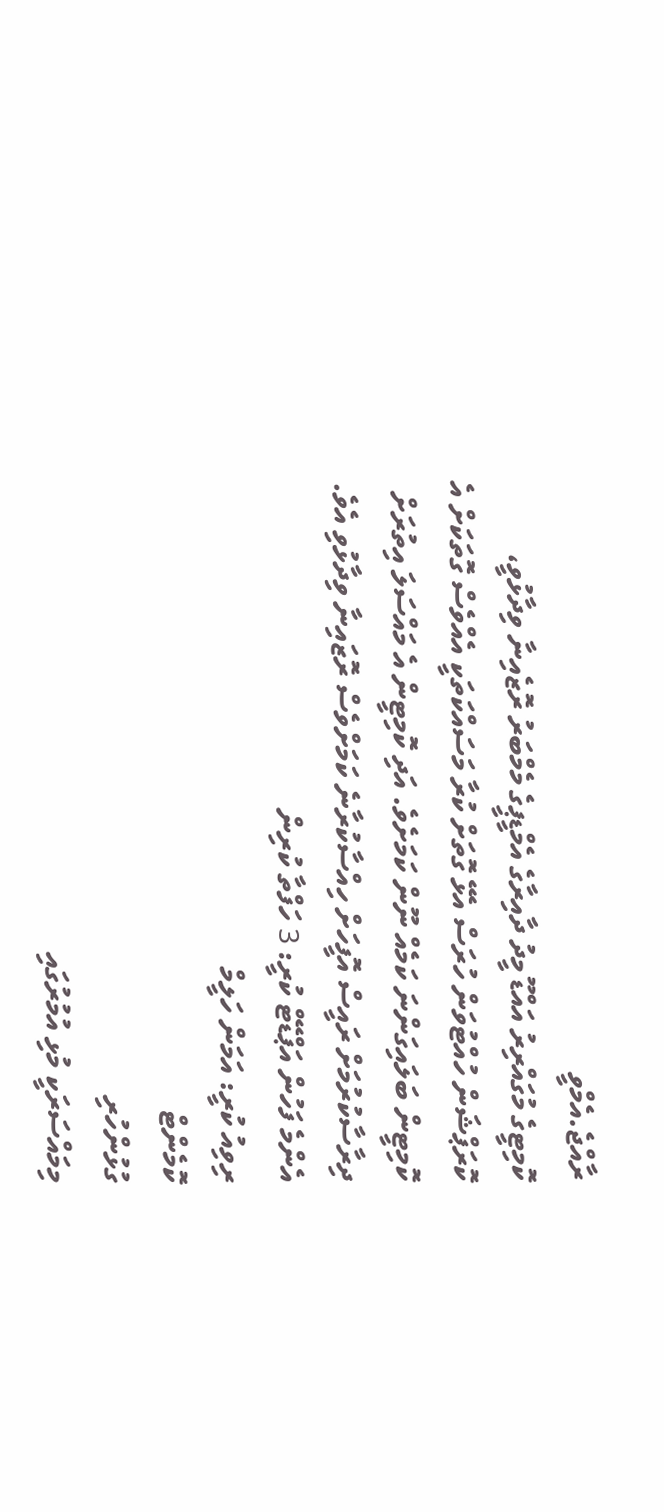ރާއްޖެ.އެމްވީ
ކޮމިޓީގެ މުގައްރިރު އައްޑޫ މީދު ދާއިރާގެ އެމްޑީޕީގެ މެމްބަރު ރޮޒެއިނާ ވިދާޅުވީ، ކޮރަޕްޝަން ހުއްޓުވަން ހުރަސް އެޅޭ ގޮތަށް ކުރާ މަސައްކަތަކީ އެއްވެސް ގޮތަކަށް އެ ކޮމިޓީން ބަލައިގަންނަ ކަމެއް ނޫން ކަމަށެވެ. އަދި ކޮމިޓީން އެ މައްސަލަ އިތުރަށް ދިރާސާކުރުމަށް ރައީސް އޮފީހަށް ހިއްސާކުރާނެ ކަމަށްވެސް ރޮޒައިނާ ވިދާޅުވި އެވެ.
އެންމެ ފަހުން އަޕްޑޭޓް ކުރީ: 3 ހަފްތާ ކުރިން
ރިވިއު ކުރީ: އަމަން ހަލީމް
ކޮމެންޓް
ގުޅުންހުރި
މިމައްސަރަކީ މުޅި އުމުރުގައި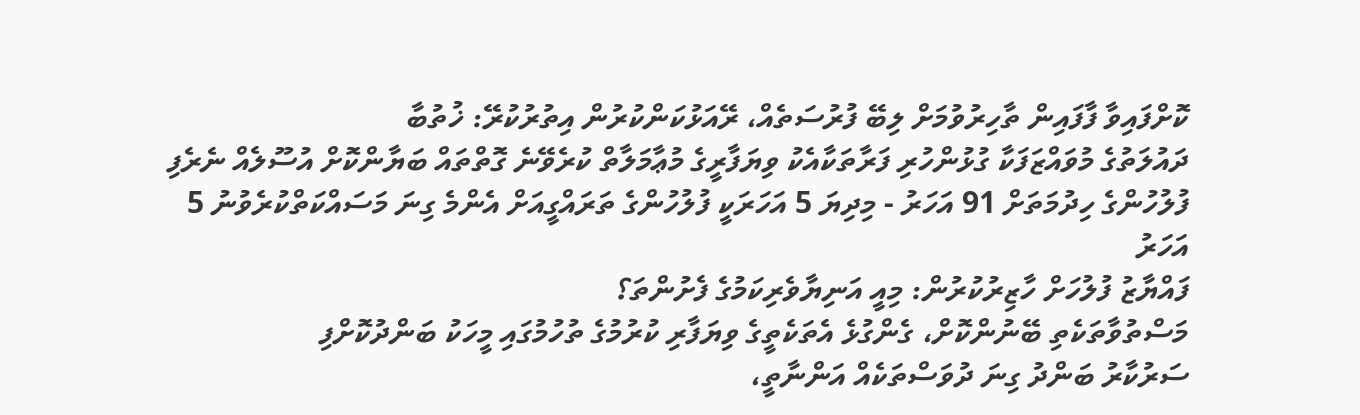ކޮށްފައިވާ ފާފައިން ތާހިރުވުމަށް ލިބޭ ފުރުސަތެއް، ރޭއަޅުކަންކުރުން އިތުރުކުރޭ: ޚުތުބާ
ދައުލަތުގެ މުވައްޒަފަކާ ގުޅުންހުރި ފަރާތަކާއެކު ވިޔަފާރީގެ މުޢާމަލާތް ކުރެވޭނެ ގޮތްތައް ބަޔާންކޮށް އުސޫލެއް ނެރެފި
ފުލުހުންގެ ހިދުމަތަށް 91 އަހަރު - މިދިޔަ 5 އަހަރަކީ ފުލުހުންގެ ތަރައްގީއަށް އެންމެ ގިނަ މަސައްކަތްކުރެވުނު 5 އަހަރު
ފައްޔާޒު ފުލުހަށް ހާޒިރުކުރުން: މިއީ އަނިޔާވެރިކަމުގެ ފެށުންތަ؟
މަސްތުވާތަކެތި ބޭނުންކޮށް، ގެންގުޅެ އެތަކެތީގެ ވިޔަފާރި ކުރުމުގެ ތުހުމުގައި މީހަކު ބަންދުކޮށްފި
ސަރުކާރު ބަންދު ގިނަ ދުވަސްތަކެއް އަންނާތީ،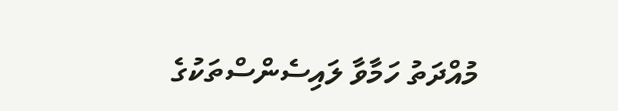މުއްދަތު ހަމާވާ ލައިސެންސްތަކުގެ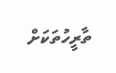ތާރީހުތަކަށް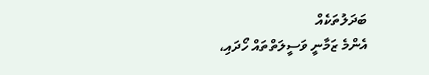ބަދަލުތަކެއް
އެންމެ ޒަމާނީ ވަސީލަތްތައް ހޯދައި،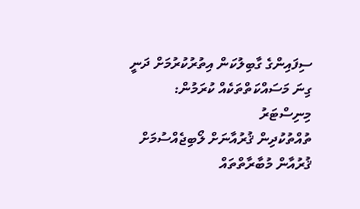ސިފައިންގެ ގާބިލުކަން އިތުރުކުރުމަށް ދަނީ ގިނަ މަސައްކަތްތަކެއް ކުރަމުން: މިނިސްޓަރު
ތުއްތުކުދިން ޤުރުއާނަށް ލޯބިޖެއްސުމަށް ޤުރުއާން މުބާރާތްތައް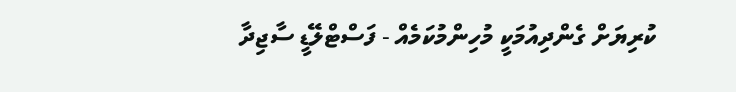ކުރިޔަށް ގެންދިއުމަކީ މުހިންމުކަމެއް - ފަސްޓްލޭޑީ ސާޖިދާ